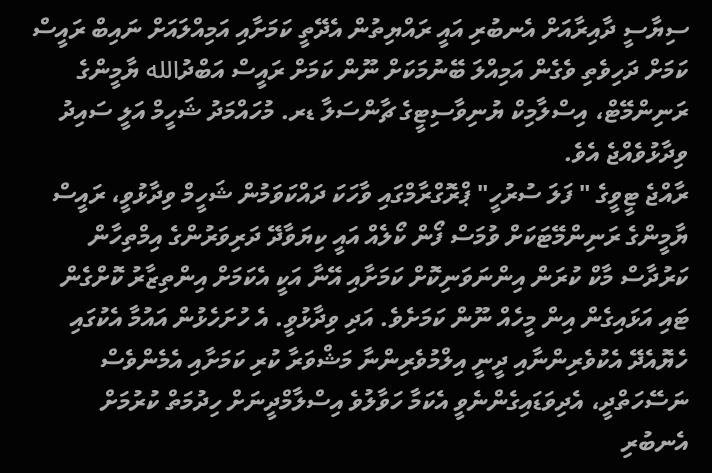ސިޔާސީ ދާއިރާއަށް އެނބުރި އައީ ރައްޔިތުން އެދޭތީ ކަމަށާއި އަމިއްލައަށް ނައިބް ރައީސް ކަމަށް ދަހިވެތި ވެގެން އަމިއްލަ ބޭނުމަކަށް ނޫން ކަމަށް ރައީސް އަބްދުالله ޔާމީންގެ ރަނިންމޭޓް، އިސްލާމިކް ޔުނިވާސިޓީގެ ޗާންސަލާ ޑރ. މުހައްމަދު ޝަހީމް އަލީ ސައިދު ވިދާޅުވެއްޖެ އެވެ.
ރާއްޖެ ޓީވީގެ " ފަލަ ސުރުހީ" ޕްރޮގްރާމްގައި ވާހަކަ ދައްކަވަމުން ޝަހީމް ވިދާޅުވީ، ރައީސް ޔާމީންގެ ރަނިންމޭޓަކަށް ވުމަސް ފޯން ކޯލެއް އައީ ކިޔަވާދޭ ދަރިވަރުންގެ އިމްތިހާން ކަރުދާސް މާކް ކުރަން އިންނަވަނިކޮށް ކަމަށާއި އޭނާ އަކީ އެކަމަށް އިންތިޒާރު ކޮށްގެން ޓައި އަޅައިގެން އިން މީހެއް ނޫން ކަމަށެވެ. އަދި ވިދާޅުވީ. އެ ހުށަހެޅުން އައުމާ އެކުގައި ހެޔޮއެދޭ އެކުވެރިންނާއި ދީނީ އިލްމުވެރިންނާ މަޝްވަރާ ކުރި ކަމަށާއި އެމެންވެސް ނަސޭހަތްދީ، އެދިވަޑައިގެންނެވީ އެކަމާ ހަވާލުވެ އިސްލާމްދީނަށް ހިދުމަތް ކުރުމަށް އެނބުރި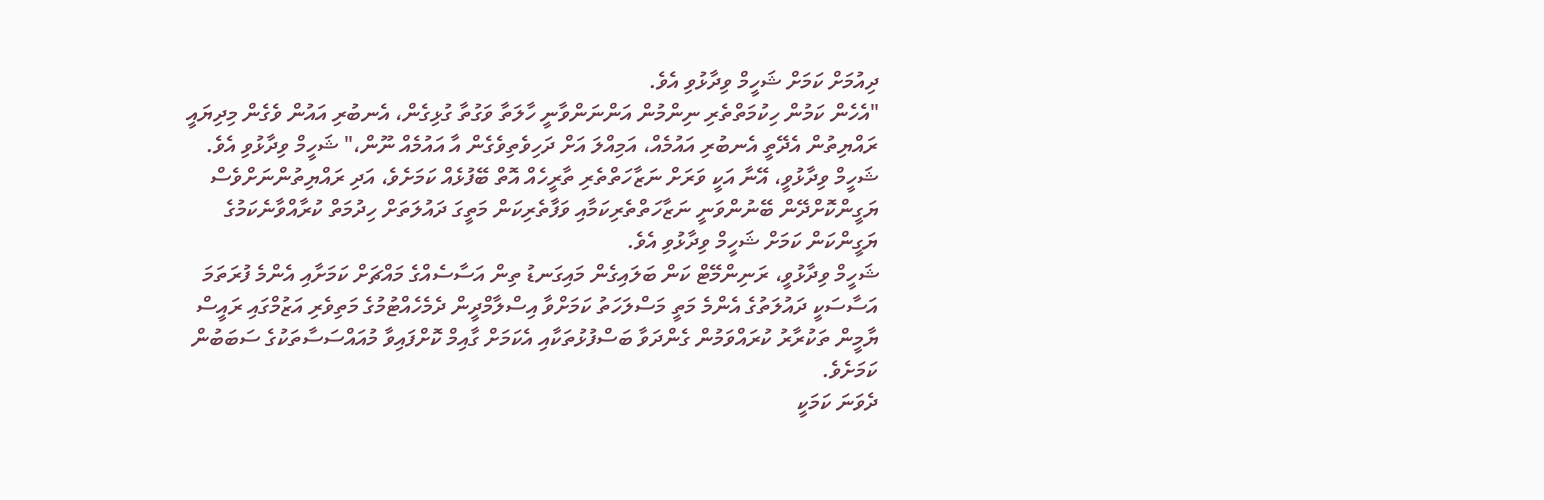ދިއުމަށް ކަމަށް ޝަހީމް ވިދާޅުވި އެވެ.
"އެހެން ކަމުން ހިކުމަތްތެރި ނިންމުން އަންނަންވާނީ ހާލަތާ ވަގުތާ ގުޅިގެން، އެނބުރި އައުން ވެގެން މިދިޔައީ ރައްޔިތުން އެދޭތީ އެނބުރި އައުމެއް، އަމިއްލަ އަށް ދަހިވެތިވެގެން އާ އައުމެއް ނޫން،" ޝަހީމް ވިދާޅުވި އެވެ.
ޝަހީމް ވިދާޅުވީ، އޭނާ އަކީ ވަރަށް ނަޒާހަތްތެރި ތާރީހެއް އޮތް ބޭފުޅެއް ކަމަށެވެ، އަދި ރައްޔިތުންނަށްވެސް ޔަގީންކޮށްދޭން ބޭނުންވަނީ ނަޒާހަތްތެރިކަމާއި ވަފާތެރިކަން މަތީގަ ދައުލަތަށް ހިދުމަތް ކުރާއްވާނެކަމުގެ ޔަގީންކަން ކަމަށް ޝަހީމް ވިދާޅުވި އެވެ.
ޝަހީމް ވިދާޅުވީ، ރަނިންމޭޓް ކަން ބަލައިގެން މައިގަނޑު ތިން އަސާސެއްގެ މައްޗަށް ކަމަށާއި އެންމެ ފުރަތަމަ އަސާސަކީ ދައުލަތުގެ އެންމެ މަތީ މަސްލަހަތު ކަމަށްވާ އިސްލާމްދީން ދެމެހެއްޓުމުގެ މަތިވެރި އަޒުމްގައި ރައީސް ޔާމީން ތަކުރާރު ކުރައްވަމުން ގެންދަވާ ބަސްފުޅުތަކާއި އެކަމަށް ގާއިމް ކޮށްފައިވާ މުއައްސަސާތަކުގެ ސަބަބުން ކަމަށެވެ.
ދެވަނަ ކަމަކީ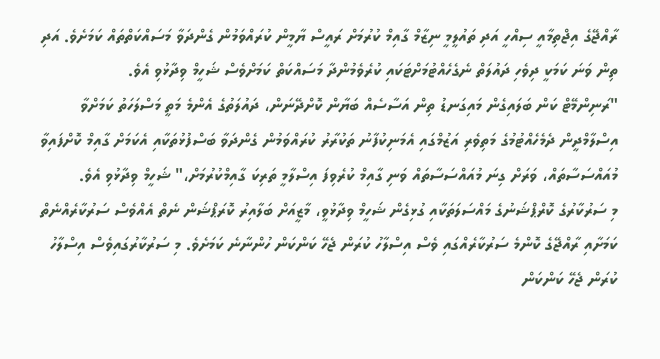ރާއްޖޭގެ އިޖްތިމާއީ ސިއްހީ އަދި ތައުލީމީ ނިޒާމް ގާއިމް ކުރުމަށް ރައީސް ޔާމީން ކުރައްވަމުން ގެންދަވާ މަސައްކަތްތައް ކަމަށެވެ. އަދި ތިން ވަނަ ކަމަކީ ދިވެހި ދައުލަތް ނެގެހެއްޓުމަށްޓަކައި ކުރެވެމުންދާ މަސައްކަތް ކަމަށްވެސް ޝަހީމް ވިދާޅުވި އެވެ.
"ރަނިންމޭޓް ކަން ބަލައިގެން މައިގަނޑު ތިން އަސާސެއް ބަޔާން ކޮށްދޭނަން، ދައުލަތުގެ އެންމެ މަތީ މަސްލަހަތު ކަމަށްވާ އިސްލާމްދީން ދެމެހެއްޓުމުގެ މަތިވެރި އަޒުމްގައި އެމަނިކުފާނު ތަކުރާރު ކުރައްވަމުން ގެންދަވާ ބަސްފުޅުތަކާއި އެކަމަށް ގާއިމް ކޮށްފައިވާ މުއައްސަސާތައް، ވަރަށް ގިނަ މުއައްސަސާތައް ވަނި ގާއިމް ކުރެވިފަ އިސްލާމީ ތަރިކަ ގާއިމްކުރުމަށް،" ޝަހީމް ވިދާޅުވި އެވެ.
މި ސަރުކާރުގެ ކޮރްޕްޝަނުގެ މައްސަލަތަކާއި ގުޅިގެން ޝަހީމް ވިދާޅުވީ، މާޒީއަށް ބަލާއިރު ކޮރަޕްޝަން ނެތް އެއްވެސް ސަރުކާރެއްނެތް ކަމަށާއި ރާއްޖޭގެ ކޮންމެ ސަރުކާރެއްގައި ވެސް އިސްލާހު ކުރަން ޖެހޭ ކަންކަން ހުންނާނެ ކަމަށެވެ. މި ސަރުކާރުގައިވެސް އިސްލާހު ކުރަން ޖެހޭ ކަންކަން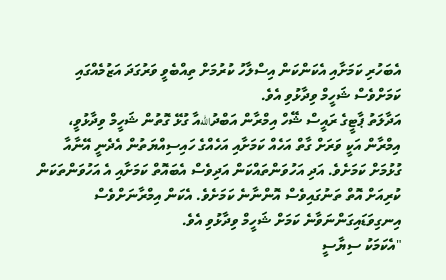އެބަހުރި ކަމަށާއި އެކަންކަން އިސްލާހު ކުރުމަށް ތިއްބެވީ ވަރުގަދަ އަޒުމެއްގައި ކަމަށްވެސް ޝަހީމް ވިދާޅުވި އެވެ.
އަދާލަތު ޕާޓީގެ ރައީސް ޝޭހް އިމްރާން އަބްދުاللهއާ ގުޅޭ ގޮތުން ޝަހީމް ވިދާޅުވީ، އިމްރާން އަކީ ވަރަށް ގާތް އަހެއް ކަމަށާއި އަހެއްގެ ހައިސިއްޔަތުން އެދެނީ އޭނާއާ ގުޅުމަށް ކަމަށެވެ. އަދި އަހުވަންތައްކަން އަދިވެސް އެބައޮތް ކަމަށާއި އެ އަހުވަންތަކަން ކުރިއަށް އޮތް ތަނުގައިވެސް އޮންނާނެ ކަމަށެވެ. އެކަން އިމްރާނަށްވެސް އިނގިވަޑައިގަންނަވާނެ ކަމަށް ޝަހީމް ވިދާޅުވި އެވެ.
"އެކަމަކު ސިޔާސީ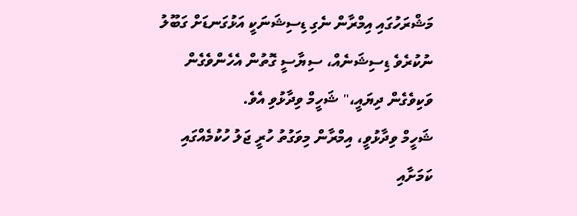މަޝްރަހުގައި އިމްރާން ނެގި ޑިސިޝަނަކީ އަޅުގަނޑަށް ގަބޫލު ނުކުރެވެ ޑިސިޝަނެއް، ސިޔާސީ ގޮތުން އެހެންވެގެން ވަކިވެގެން ދިޔައީ،" ޝަހީމް ވިދާޅުވި އެވެ.
ޝަހީމް ވިދާޅުވީ، އިމްރާން މިވަގުތު ހުރީ ޖަލު ހުކުމެއްގައި ކަމަށާއި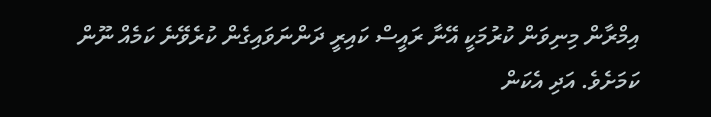އިމްރާން މިނިވަން ކުރުމަކީ އޭނާ ރައީސް ކައިރީ ދަންނަވައިގެން ކުރެވޭނެ ކަމެއް ނޫން ކަމަށެވެ. އަދި އެކަން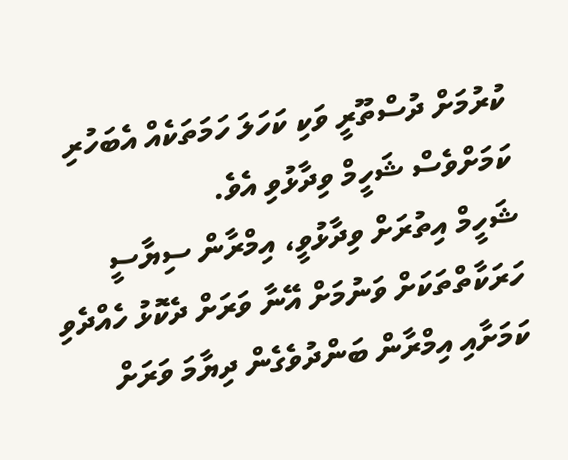ކުރުމަށް ދުސްތޫރީ ވަކި ކަހަލަ ހަމަތަކެއް އެބަހުރި ކަމަށްވެސް ޝަހީމް ވިދާޅުވި އެވެ.
ޝަހީމް އިތުރަށް ވިދާޅުވީ، އިމްރާން ސިޔާސީ ހަރަކާތްތަކަށް ވަނުމަށް އޭނާ ވަރަށް ދެކޮޅު ހެއްދެވި ކަމަށާއި އިމްރާން ބަންދުވެގެން ދިޔާމަ ވަރަށް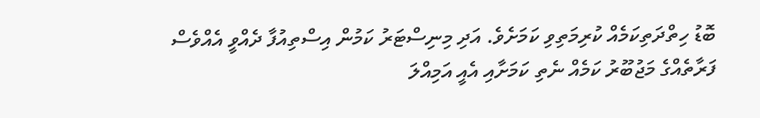ބޮޑު ހިތްދަތިކަމެއް ކުރިމަތިވި ކަމަށެވެ. އަދި މިނިސްޓަރު ކަމުން އިސްތިއުފާ ދެއްވީ އެއްވެސް ފަރާތެއްގެ މަޖުބޫރު ކަމެއް ނެތި ކަމަށާއި އެއީ އަމިއްލަ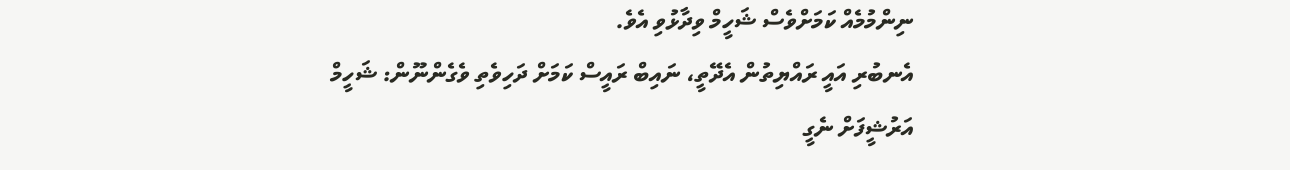ނިންމުމެއް ކަމަށްވެސް ޝަހީމް ވިދާޅުވި އެވެ.
އެނބުރި އައީ ރައްޔިތުން އެދޭތީ، ނައިބް ރައީސް ކަމަށް ދަހިވެތި ވެގެންނޫން: ޝަހީމް
އަރުޝީފަށް ނެގީ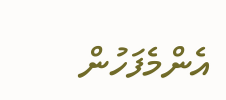އެންމެފަހުން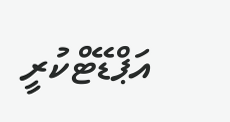އަޕްޑޭޓްކުރީ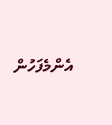އެންމެފަހުން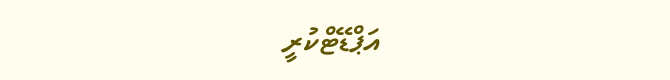އަޕްޑޭޓްކުރީ